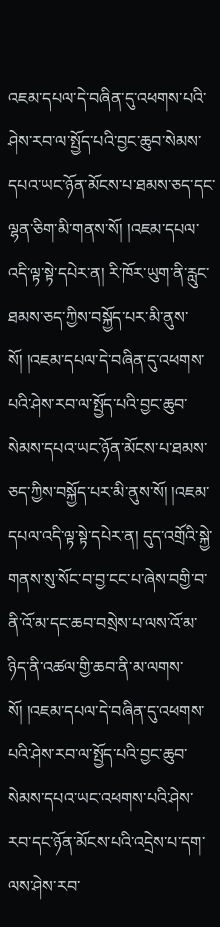འཇམ་དཔལ་དེ་བཞིན་དུ་འཕགས་པའི་ཤེས་རབ་ལ་སྤྱོད་པའི་བྱང་ཆུབ་སེམས་དཔའ་ཡང་ཉོན་མོངས་པ་ཐམས་ཅད་དང་ལྷན་ཅིག་མི་གནས་སོ། །འཇམ་དཔལ་འདི་ལྟ་སྟེ་དཔེར་ན། རི་ཁོར་ཡུག་ནི་རླུང་ཐམས་ཅད་ཀྱིས་བསྐྱོད་པར་མི་ནུས་སོ། །འཇམ་དཔལ་དེ་བཞིན་དུ་འཕགས་པའི་ཤེས་རབ་ལ་སྤྱོད་པའི་བྱང་ཆུབ་སེམས་དཔའ་ཡང་ཉོན་མོངས་པ་ཐམས་ཅད་ཀྱིས་བསྐྱོད་པར་མི་ནུས་སོ། །འཇམ་དཔལ་འདི་ལྟ་སྟེ་དཔེར་ན། དུད་འགྲོའི་སྐྱེ་གནས་སུ་སོང་བ་བྱ་ངང་པ་ཞེས་བགྱི་བ་ནི་འོ་མ་དང་ཆབ་བསྲེས་པ་ལས་འོ་མ་ཉིད་ནི་འཚལ་གྱི་ཆབ་ནི་མ་ལགས་སོ། །འཇམ་དཔལ་དེ་བཞིན་དུ་འཕགས་པའི་ཤེས་རབ་ལ་སྤྱོད་པའི་བྱང་ཆུབ་སེམས་དཔའ་ཡང་འཕགས་པའི་ཤེས་རབ་དང་ཉོན་མོངས་པའི་འདྲེས་པ་དག་ལས་ཤེས་རབ་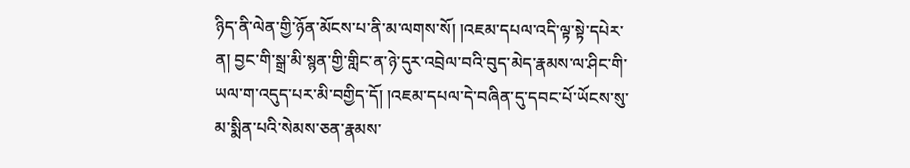ཉིད་ནི་ལེན་གྱི་ཉོན་མོངས་པ་ནི་མ་ལགས་སོ། །འཇམ་དཔལ་འདི་ལྟ་སྟེ་དཔེར་ན། བྱང་གི་སྒྲ་མི་སྙན་གྱི་གླིང་ན་ཉེ་དུར་འབྲེལ་བའི་བུད་མེད་རྣམས་ལ་ཤིང་གི་ཡལ་ག་འདུད་པར་མི་བགྱིད་དོ། །འཇམ་དཔལ་དེ་བཞིན་དུ་དབང་པོ་ཡོངས་སུ་མ་སྨིན་པའི་སེམས་ཅན་རྣམས་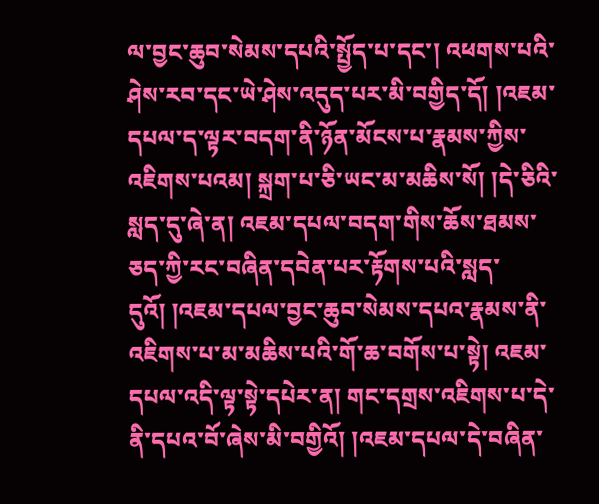ལ་བྱང་ཆུབ་སེམས་དཔའི་སྤྱོད་པ་དང་། འཕགས་པའི་ཤེས་རབ་དང་ཡེ་ཤེས་འདུད་པར་མི་བགྱིད་དོ། །འཇམ་དཔལ་ད་ལྟར་བདག་ནི་ཉོན་མོངས་པ་རྣམས་ཀྱིས་འཇིགས་པའམ། སྐྲག་པ་ཅི་ཡང་མ་མཆིས་སོ། །དེ་ཅིའི་སླད་དུ་ཞེ་ན། འཇམ་དཔལ་བདག་གིས་ཆོས་ཐམས་ཅད་ཀྱི་རང་བཞིན་དབེན་པར་རྟོགས་པའི་སླད་དུའོ། །འཇམ་དཔལ་བྱང་ཆུབ་སེམས་དཔའ་རྣམས་ནི་འཇིགས་པ་མ་མཆིས་པའི་གོ་ཆ་བགོས་པ་སྟེ། འཇམ་དཔལ་འདི་ལྟ་སྟེ་དཔེར་ན། གང་དགྲས་འཇིགས་པ་དེ་ནི་དཔའ་བོ་ཞེས་མི་བགྱིའོ། །འཇམ་དཔལ་དེ་བཞིན་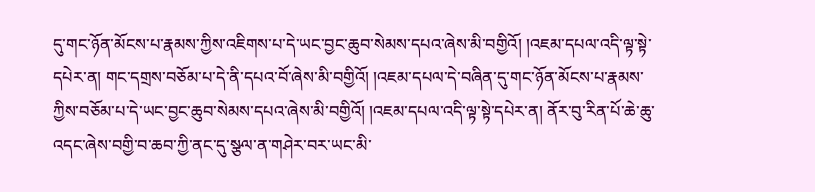དུ་གང་ཉོན་མོངས་པ་རྣམས་ཀྱིས་འཇིགས་པ་དེ་ཡང་བྱང་ཆུབ་སེམས་དཔའ་ཞེས་མི་བགྱིའོ། །འཇམ་དཔལ་འདི་ལྟ་སྟེ་དཔེར་ན། གང་དགྲས་བཅོམ་པ་དེ་ནི་དཔའ་བོ་ཞེས་མི་བགྱིའོ། །འཇམ་དཔལ་དེ་བཞིན་དུ་གང་ཉོན་མོངས་པ་རྣམས་ཀྱིས་བཅོམ་པ་དེ་ཡང་བྱང་ཆུབ་སེམས་དཔའ་ཞེས་མི་བགྱིའོ། །འཇམ་དཔལ་འདི་ལྟ་སྟེ་དཔེར་ན། ནོར་བུ་རིན་པོ་ཆེ་ཆུ་འདང་ཞེས་བགྱི་བ་ཆབ་ཀྱི་ནང་དུ་སྩལ་ན་གཤེར་བར་ཡང་མི་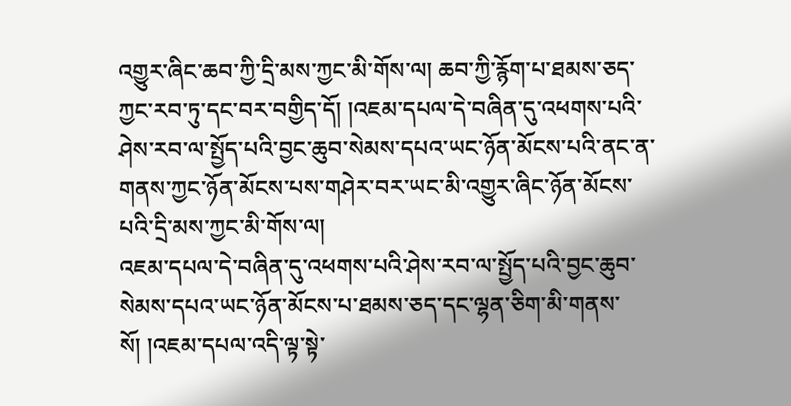འགྱུར་ཞིང་ཆབ་ཀྱི་དྲི་མས་ཀྱང་མི་གོས་ལ། ཆབ་ཀྱི་རྙོག་པ་ཐམས་ཅད་ཀྱང་རབ་ཏུ་དང་བར་བགྱིད་དོ། །འཇམ་དཔལ་དེ་བཞིན་དུ་འཕགས་པའི་ཤེས་རབ་ལ་སྤྱོད་པའི་བྱང་ཆུབ་སེམས་དཔའ་ཡང་ཉོན་མོངས་པའི་ནང་ན་གནས་ཀྱང་ཉོན་མོངས་པས་གཤེར་བར་ཡང་མི་འགྱུར་ཞིང་ཉོན་མོངས་པའི་དྲི་མས་ཀྱང་མི་གོས་ལ།
འཇམ་དཔལ་དེ་བཞིན་དུ་འཕགས་པའི་ཤེས་རབ་ལ་སྤྱོད་པའི་བྱང་ཆུབ་སེམས་དཔའ་ཡང་ཉོན་མོངས་པ་ཐམས་ཅད་དང་ལྷན་ཅིག་མི་གནས་སོ། །འཇམ་དཔལ་འདི་ལྟ་སྟེ་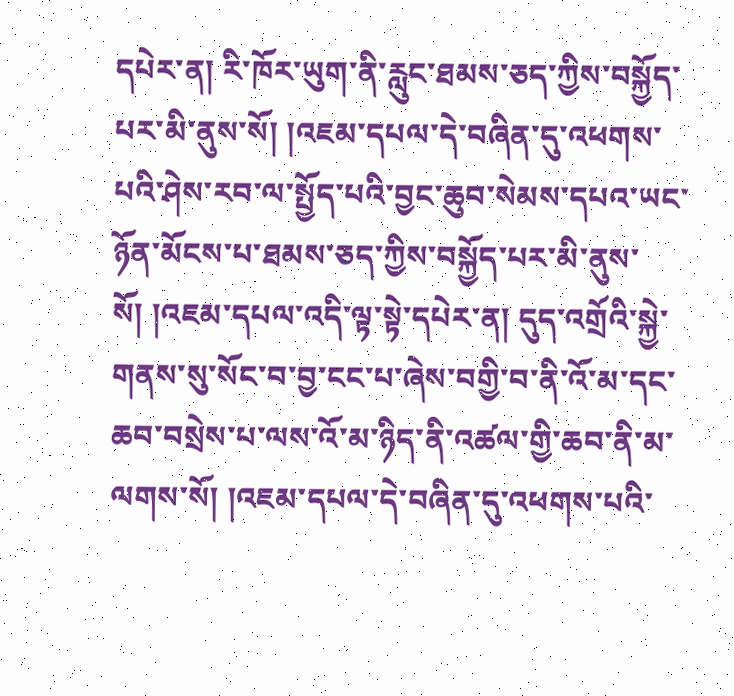དཔེར་ན། རི་ཁོར་ཡུག་ནི་རླུང་ཐམས་ཅད་ཀྱིས་བསྐྱོད་པར་མི་ནུས་སོ། །འཇམ་དཔལ་དེ་བཞིན་དུ་འཕགས་པའི་ཤེས་རབ་ལ་སྤྱོད་པའི་བྱང་ཆུབ་སེམས་དཔའ་ཡང་ཉོན་མོངས་པ་ཐམས་ཅད་ཀྱིས་བསྐྱོད་པར་མི་ནུས་སོ། །འཇམ་དཔལ་འདི་ལྟ་སྟེ་དཔེར་ན། དུད་འགྲོའི་སྐྱེ་གནས་སུ་སོང་བ་བྱ་ངང་པ་ཞེས་བགྱི་བ་ནི་འོ་མ་དང་ཆབ་བསྲེས་པ་ལས་འོ་མ་ཉིད་ནི་འཚལ་གྱི་ཆབ་ནི་མ་ལགས་སོ། །འཇམ་དཔལ་དེ་བཞིན་དུ་འཕགས་པའི་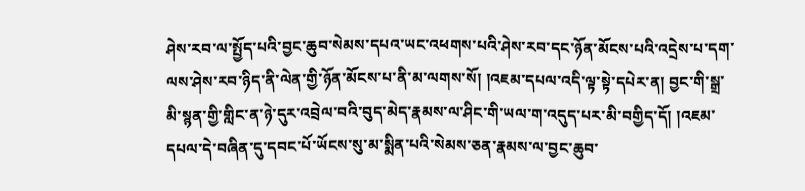ཤེས་རབ་ལ་སྤྱོད་པའི་བྱང་ཆུབ་སེམས་དཔའ་ཡང་འཕགས་པའི་ཤེས་རབ་དང་ཉོན་མོངས་པའི་འདྲེས་པ་དག་ལས་ཤེས་རབ་ཉིད་ནི་ལེན་གྱི་ཉོན་མོངས་པ་ནི་མ་ལགས་སོ། །འཇམ་དཔལ་འདི་ལྟ་སྟེ་དཔེར་ན། བྱང་གི་སྒྲ་མི་སྙན་གྱི་གླིང་ན་ཉེ་དུར་འབྲེལ་བའི་བུད་མེད་རྣམས་ལ་ཤིང་གི་ཡལ་ག་འདུད་པར་མི་བགྱིད་དོ། །འཇམ་དཔལ་དེ་བཞིན་དུ་དབང་པོ་ཡོངས་སུ་མ་སྨིན་པའི་སེམས་ཅན་རྣམས་ལ་བྱང་ཆུབ་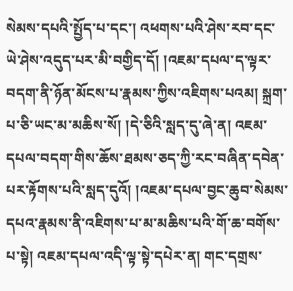སེམས་དཔའི་སྤྱོད་པ་དང་། འཕགས་པའི་ཤེས་རབ་དང་ཡེ་ཤེས་འདུད་པར་མི་བགྱིད་དོ། །འཇམ་དཔལ་ད་ལྟར་བདག་ནི་ཉོན་མོངས་པ་རྣམས་ཀྱིས་འཇིགས་པའམ། སྐྲག་པ་ཅི་ཡང་མ་མཆིས་སོ། །དེ་ཅིའི་སླད་དུ་ཞེ་ན། འཇམ་དཔལ་བདག་གིས་ཆོས་ཐམས་ཅད་ཀྱི་རང་བཞིན་དབེན་པར་རྟོགས་པའི་སླད་དུའོ། །འཇམ་དཔལ་བྱང་ཆུབ་སེམས་དཔའ་རྣམས་ནི་འཇིགས་པ་མ་མཆིས་པའི་གོ་ཆ་བགོས་པ་སྟེ། འཇམ་དཔལ་འདི་ལྟ་སྟེ་དཔེར་ན། གང་དགྲས་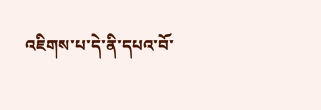འཇིགས་པ་དེ་ནི་དཔའ་བོ་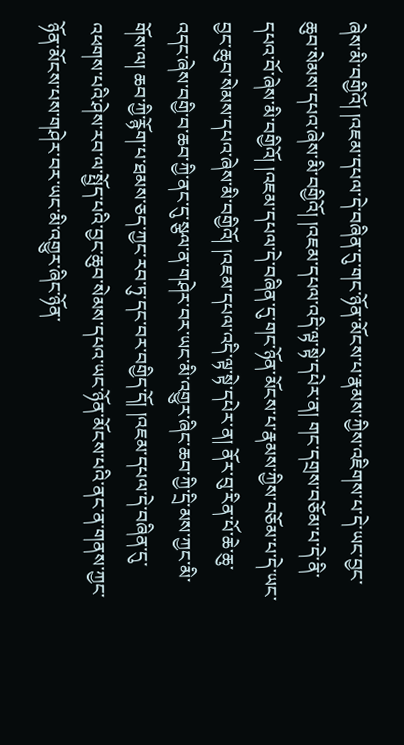ཞེས་མི་བགྱིའོ། །འཇམ་དཔལ་དེ་བཞིན་དུ་གང་ཉོན་མོངས་པ་རྣམས་ཀྱིས་འཇིགས་པ་དེ་ཡང་བྱང་ཆུབ་སེམས་དཔའ་ཞེས་མི་བགྱིའོ། །འཇམ་དཔལ་འདི་ལྟ་སྟེ་དཔེར་ན། གང་དགྲས་བཅོམ་པ་དེ་ནི་དཔའ་བོ་ཞེས་མི་བགྱིའོ། །འཇམ་དཔལ་དེ་བཞིན་དུ་གང་ཉོན་མོངས་པ་རྣམས་ཀྱིས་བཅོམ་པ་དེ་ཡང་བྱང་ཆུབ་སེམས་དཔའ་ཞེས་མི་བགྱིའོ། །འཇམ་དཔལ་འདི་ལྟ་སྟེ་དཔེར་ན། ནོར་བུ་རིན་པོ་ཆེ་ཆུ་འདང་ཞེས་བགྱི་བ་ཆབ་ཀྱི་ནང་དུ་སྩལ་ན་གཤེར་བར་ཡང་མི་འགྱུར་ཞིང་ཆབ་ཀྱི་དྲི་མས་ཀྱང་མི་གོས་ལ། ཆབ་ཀྱི་རྙོག་པ་ཐམས་ཅད་ཀྱང་རབ་ཏུ་དང་བར་བགྱིད་དོ། །འཇམ་དཔལ་དེ་བཞིན་དུ་འཕགས་པའི་ཤེས་རབ་ལ་སྤྱོད་པའི་བྱང་ཆུབ་སེམས་དཔའ་ཡང་ཉོན་མོངས་པའི་ནང་ན་གནས་ཀྱང་ཉོན་མོངས་པས་གཤེར་བར་ཡང་མི་འགྱུར་ཞིང་ཉོན་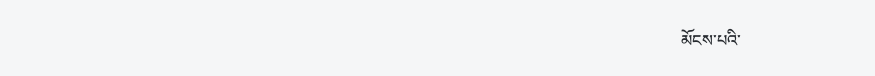མོངས་པའི་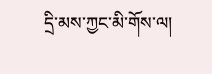དྲི་མས་ཀྱང་མི་གོས་ལ།